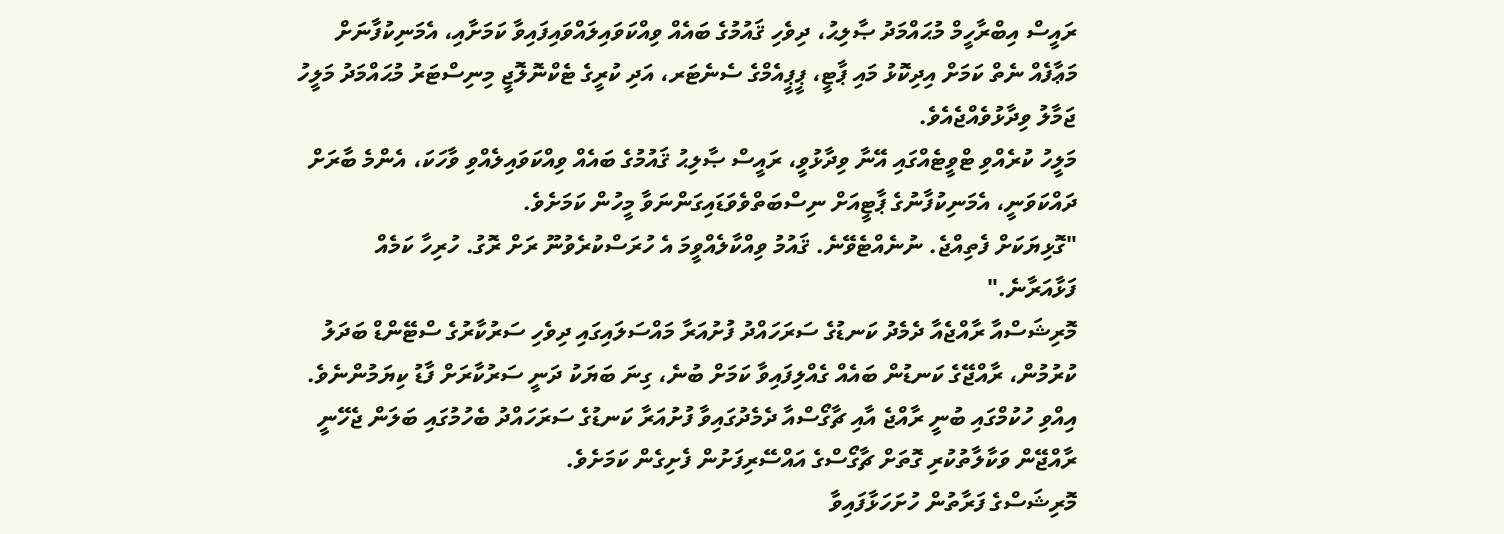ރައީސް އިބްރާހީމް މުޙައްމަދު ޞާލިޙު، ދިވެހި ޤައުމުގެ ބައެއް ވިއްކަވައިލައްވައިފައިވާ ކަމަށާއި، އެމަނިކުފާނަށް މަޢާފެއް ނެތް ކަމަށް އިދިކޮޅު މައި ޕާޓީ، ޕީޕީއެމްގެ ސެނެޓަރ، އަދި ކުރީގެ ޓެކްނޮލޮޖީ މިނިސްޓަރު މުޙައްމަދު މަލީހު ޖަމާލު ވިދާޅުވެއްޖެއެވެ.
މަލީހު ކުރެއްވި ޓްވީޓެއްގައި އޭނާ ވިދާޅުވީ، ރައީސް ޞާލިޙު ޤައުމުގެ ބައެއް ވިއްކަވައިލެއްވި ވާހަކަ، އެންމެ ބާރަށް ދައްކަވަނީ، އެމަނިކުފާނުގެ ޕާޓީއަށް ނިސްބަތްވެވަޑައިގަންނަވާ މީހުން ކަމަށެވެ.
"ގޮޅިޔަކަށް ފެތިއްޖެ. ނުނެއްޓެވޭނެ. ޤައުމު ވިއްކާލެއްވީމަ އެ ހުރަސްކުރެވުނޫ ރަށް ރޮގު. ހުރިހާ ކަމެއް ފަޅާއަރާނެ."
މޮރިޝަސްއާ ރާއްޖެއާ ދެމެދު ކަނޑުގެ ސަރަހައްދު ފުށުއަރާ މައްސަލައިގައި ދިވެހި ސަރުކާރުގެ ސްޓޭންޑް ބަދަލު ކުރުމުން، ރާއްޖޭގެ ކަނޑުން ބައެއް ގެއްލިފައިވާ ކަމަށް ބުނެ، ގިނަ ބަޔަކު ދަނީ ސަރުކާރަށް ފާޑު ކިޔަމުންނެވެ.
އިއްވި ހުކުމްގައި ބުނީ ރާއްޖެ އާއި ޗާގޯސްއާ ދެމެދުގައިވާ ފުށުއަރާ ކަނޑުގެ ސަރަހައްދު ބެހުމުގައި ބަލަން ޖެހޭނީ ރާއްޖޭން ވަކާލާތުކުރި ގޮތަށް ޗާގޯސްގެ އައްސޭރިފަށުން ފެށިގެން ކަމަށެވެ.
މޮރިޝަސްގެ ފަރާތުން ހުށަހަޅާފައިވާ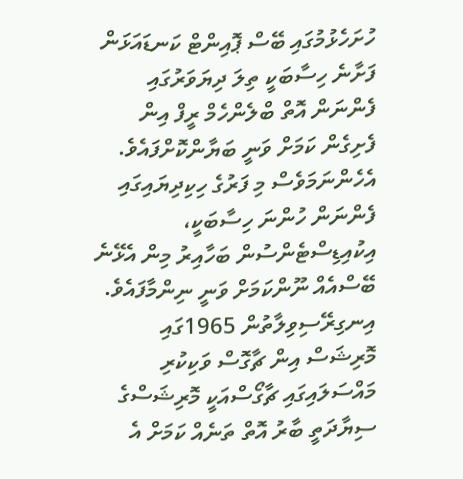ހުށަހެޅުމުގައި ބޭސް ޕޮއިންޓް ކަނޑައަޅަން ފަށާނެ ހިސާބަކީ ތިލަ ދިޔަވަރުގައި ފެންނަން އޮތް ބްލެންހެމް ރީފް އިން ފެށިގެން ކަމަށް ވަނީ ބަޔާންކޮށްފައެވެ. އެހެންނަމަވެސް މި ފަރުގެ ހިކިދިޔައިގައި ފެންނަން ހުންނަ ހިސާބަކީ، އިކުއިޑިސްޓެންސުން ބަހާއިރު މިން އެޅޭނެ ބޭސްއެއް ނޫންކަމަށް ވަނީ ނިންމާފައެވެ.
އިނގިރޭސިވިލާތުން 1965ގައި މޮރިޝަސް އިން ޗާގޮސް ވަކިކުރި މައްސަލައިގައި ޗާގޯސްއަކީ މޮރިޝަސްގެ ސިޔާދަތީ ބާރު އޮތް ތަނެއް ކަމަށް އެ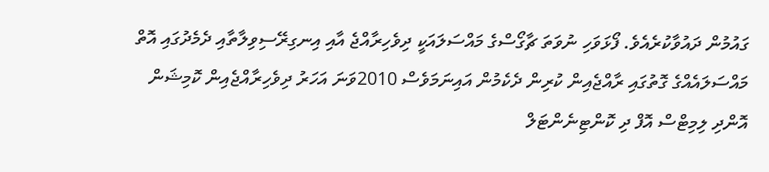ގައުމުން ދައުވާކުރެއެވެ. ފޯޅަވަހި ނުވަތަ ޗާގޯސްގެ މައްސަލައަކީ ދިވެހިރާއްޖެ އާއި އިނގިރޭސިވިލާތާއި ދެމެދުގައި އޮތް މައްސަލައެއްގެ ގޮތުގައި ރާއްޖެއިން ކުރިން ދެކެމުން އައިނަމަވެސް 2010ވަނަ އަހަރު ދިވެހިރާއްޖެއިން ކޮމިޝަން އޮންދި ލިމިޓްސް އޮފް ދި ކޮންޓިނެންޓަލް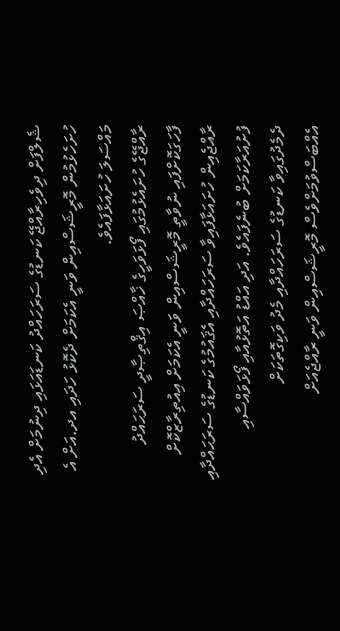ޝެލްފަށް ދިވެހިރާއްޖޭ ކަނޑުގެ ސަރަހައްދު ކަނޑައަޅައި ދިނުމަށް އެދި ހުށަހެޅުމުން މޮރީޝަސްއިން ވަނީ އެކަމަށް ދެކޮޅު ހަދައި އދ.އަށް އެ މައްސަލަ ހުށައަޅާފައެވެ.
ރާއްޖޭގެ ހުށައެޅުމުގައި ފޯޅަވަހީގެ ޚާއްޞަ އިޤްތިޞާދީ ސަރަޙައްދު ފާހަގަކޮށްފައި ނުވާތީ މޮރީޝަސްއިން ވަނީ އެކަމަށް އިއުތިރާޒްކޮށް ރާއްޖެއިން ހުށައަޅާފައިވާ ސަރަހައްދާއި އެޤައުމުގެ ކަނޑުގެ ސަރަޙައްދާއި ފުށުއަރާކަމަށް ބުނެފައެވެ. އަދި އައްޑު އަތޮޅުއާއި ފޯޅަވައްސާއި ދެމެދުގައިވާ ކަނޑުގެ ސަރަހައްދާއި މެދު ވަކިގޮތަކަށް އެއްބަސްވުމަށްވެސް މޮރީޝަސްއިން ވަނީ ރާއްޖެއަށް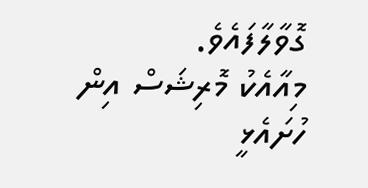ގޮވާލާފައެވެ.
މިއާއެކު މޮރިޝަސް އިން ހުށައެޅީ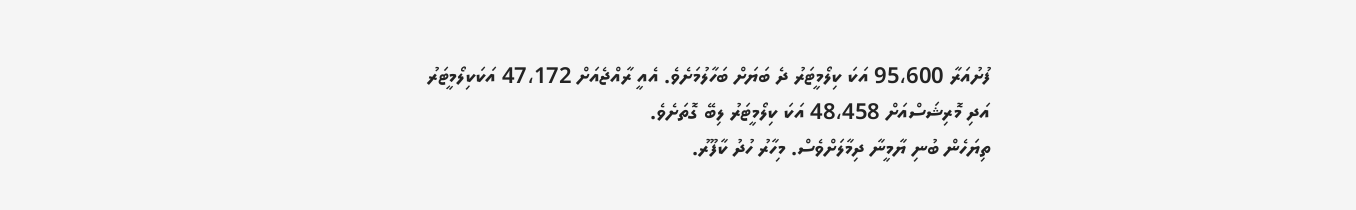ފުށުއަރާ 95،600 އަކަ ކިލޯމީޓަރު ދެ ބަޔަށް ބަހާލުމަށެވެ. އެއީ ރާއްޖެއަށް 47،172 އަކަކިލޯމީޓަރު އަދި މޮރިޝަސްއަށް 48،458 އަކަ ކިލޯމީޓަރު ލިބޭ ގޮތަށެވެ.
ތިޔަހެން ބުނި ޔާމީނާ ދިމާލަށްވެސް. މިހާރު ހުދު ކާފޫރު.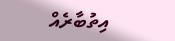އިތުބާރެއް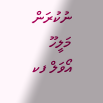ނުކުރަން މަލީހޫ
އޯވަލް ފކ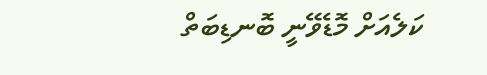ކަލެއަށް މޮޑެވޭނީ ބޮނޑިބަތް